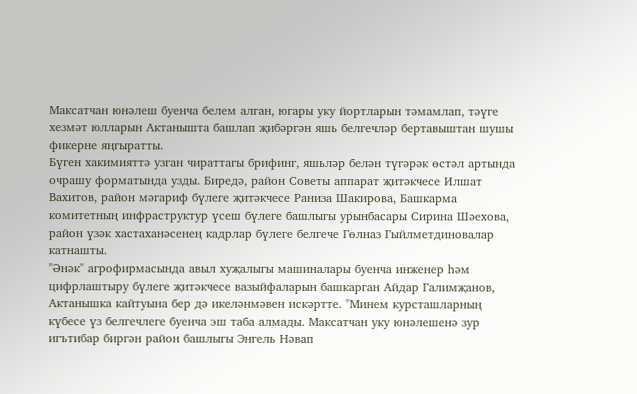Максатчан юнәлеш буенча белем алган, югары уку йортларын тәмамлап, тәүге хезмәт юлларын Актанышта башлап җибәргән яшь белгечләр бертавыштан шушы фикерне яңгыратты.
Бүген хакимияттә узган чираттагы брифинг, яшьләр белән түгәрәк өстәл артында очрашу форматында узды. Биредә, район Советы аппарат җитәкчесе Илшат Вахитов, район мәгариф бүлеге җитәкчесе Раниза Шакирова, Башкарма комитетның инфраструктур үсеш бүлеге башлыгы урынбасары Сирина Шәехова, район үзәк хастаханәсенең кадрлар бүлеге белгече Гөлназ Гыйлметдиновалар катнашты.
"Әнәк" агрофирмасында авыл хуҗалыгы машиналары буенча инженер һәм цифрлаштыру бүлеге җитәкчесе вазыйфаларын башкарган Айдар Галимҗанов, Актанышка кайтуына бер дә икеләнмәвен искәртте. "Минем курсташларның күбесе үз белгечлеге буенча эш таба алмады. Максатчан уку юнәлешенә зур игътибар биргән район башлыгы Энгель Нәвап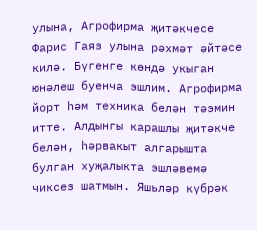улына, Агрофирма җитәкчесе Фарис Гаяз улына рәхмәт әйтәсе килә. Бүгенге көндә укыган юнәлеш буенча эшлим. Агрофирма йорт һәм техника белән тәэмин итте. Алдынгы карашлы җитәкче белән, һәрвакыт алгарышта булган хуҗалыкта эшләвемә чиксез шатмын. Яшьләр күбрәк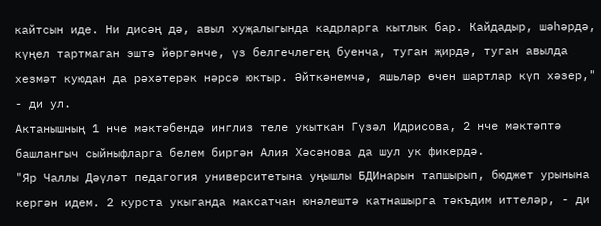кайтсын иде. Ни дисәң дә, авыл хуҗалыгында кадрларга кытлык бар. Кайдадыр, шәһәрдә, күңел тартмаган эштә йөргәнче, үз белгечлегең буенча, туган җирдә, туган авылда хезмәт куюдан да рәхәтерәк нәрсә юктыр. Әйткәнемчә, яшьләр өчен шартлар күп хәзер," - ди ул.
Актанышның 1 нче мәктәбендә инглиз теле укыткан Гүзәл Идрисова, 2 нче мәктәптә башлангыч сыйныфларга белем биргән Алия Хәсәнова да шул ук фикердә.
"Яр Чаллы Дәүләт педагогия университетына уңышлы БДИнарын тапшырып, бюджет урынына кергән идем. 2 курста укыганда максатчан юнәлештә катнашырга тәкъдим иттеләр, - ди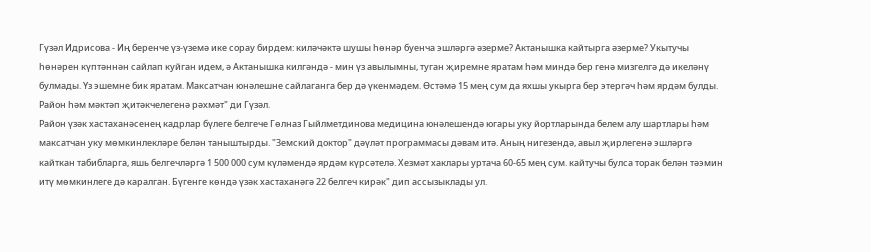Гүзәл Идрисова - Иң беренче үз-үземә ике сорау бирдем: киләчәктә шушы һөнәр буенча эшләргә әзерме? Актанышка кайтырга әзерме? Укытучы һөнәрен күптәннән сайлап куйган идем, ә Актанышка килгәндә - мин үз авылымны, туган җиремне яратам һәм миндә бер генә мизгелгә дә икеләнү булмады. Үз эшемне бик яратам. Максатчан юнәлешне сайлаганга бер дә үкенмәдем. Өстәмә 15 мең сум да яхшы укырга бер этергәч һәм ярдәм булды. Район һәм мәктәп җитәкчелегенә рәхмәт" ди Гүзәл.
Район үзәк хастаханәсенең кадрлар бүлеге белгече Гөлназ Гыйлметдинова медицина юнәлешендә югары уку йортларында белем алу шартлары һәм максатчан уку мөмкинлекләре белән таныштырды. "Земский доктор" дәүләт программасы дәвам итә. Аның нигезендә, авыл җирлегенә эшләргә кайткан табибларга, яшь белгечләргә 1 500 000 сум күләмендә ярдәм күрсәтелә. Хезмәт хаклары уртача 60-65 мең сум. кайтучы булса торак белән тәэмин итү мөмкинлеге дә каралган. Бүгенге көндә үзәк хастаханәгә 22 белгеч кирәк" дип ассызыклады ул.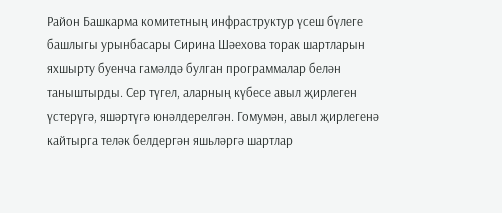Район Башкарма комитетның инфраструктур үсеш бүлеге башлыгы урынбасары Сирина Шәехова торак шартларын яхшырту буенча гамәлдә булган программалар белән таныштырды. Сер түгел, аларның күбесе авыл җирлеген үстерүгә, яшәртүгә юнәлдерелгән. Гомумән, авыл җирлегенә кайтырга теләк белдергән яшьләргә шартлар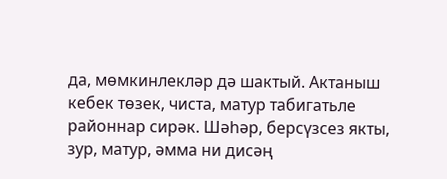да, мөмкинлекләр дә шактый. Актаныш кебек төзек, чиста, матур табигатьле районнар сирәк. Шәһәр, берсүзсез якты, зур, матур, әмма ни дисәң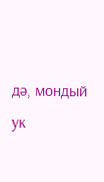дә, мондый ук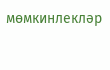мөмкинлекләр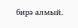бирә алмый.